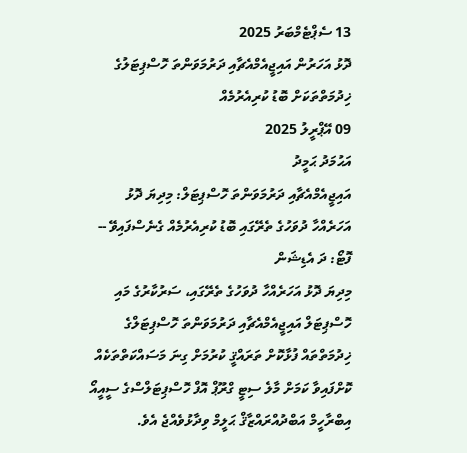13 ސެޕްޓެމްބަރު 2025
ދޮޅު އަހަރުން އައިޖީއެމްއެޗާއި ދަރުމަވަންތަ ހޮސްޕިޓަލުގެ ޚިދުމަތްތަކަށް ބޮޑު ކުރިއެރުމެއް
09 އޭޕްރީލު 2025
އަޙުމަދު ޙަމީދު
އައިޖީއެމްއެޗާއި ދަރުމަވަންތަ ހޮސްޕިޓަލް: މިދިޔަ ދޮޅު އަހަރެއްހާ ދުވަހުގެ ތެރޭގައި ބޮޑު ކުރިއެރުމެއް ގެނެސްފައިވޭ -- ފޮޓޯ: ދަ އެޑިޝަން
މިދިޔަ ދޮޅު އަހަރެއްހާ ދުވަހުގެ ތެރޭގައި، ސަރުކާރުގެ މައި ހޮސްޕިޓަލް އައިޖީއެމްއެޗާއި ދަރުމަވަންތަ ހޮސްޕިޓަލްގެ ޚިދުމަތްތައް ފުޅާކޮށް ތަރައްޤީ ކުރުމަށް ގިނަ މަސައްކަތްތަކެއް ކޮށްފައިވާ ކަމަށް މާލެ ސިޓީ ގްރޫޕް އޮފް ހޮސްޕިޓަލްސްގެ ސީއީއޯ އިބްރާހީމް އަބްދުއްރައްޒާޤް ޙަލީމް ވިދާޅުވެއްޖެ އެވެ.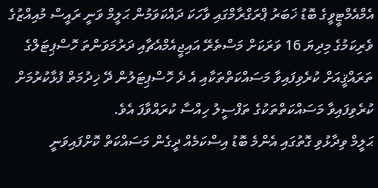އެމްއެމްޓީވީގެ ބޮޑު ޚަބަރު ޕްރަގްރާމްގައި ވާހަކަ ދައްކަވަމުން ޙަލީމް ވަނީ ރައީސް މުއިއްޒުގެ ވެރިކަމުގެ މިދިޔަ 16 ވަރަކަށް މަސްތެރޭ އައިޖީއެމްއެޗާއި ދަރުމަވަންތަ ހޮސްޕިޓަލްގެ ތަރައްޤީއަށް ކުރެވިފައިވާ މަސައްކަތްތަކާއި އެ ދެ ހޮސްޕިޓަލުން ދޭ ޚިދުމަތް ފުޅާކުރުމަށް ކުރެވިފައިވާ މަސައްކަތްތަކުގެ ތަފްސީލު ހިއްސާ ކުރައްވާފަ އެވެ.
ޙަލީމް ވިދާޅުވި ގޮތުގައި އެންމެ ބޮޑު އިސްކަމެއް ދީގެން މަސައްކަތް ކޮށްފައިވަނީ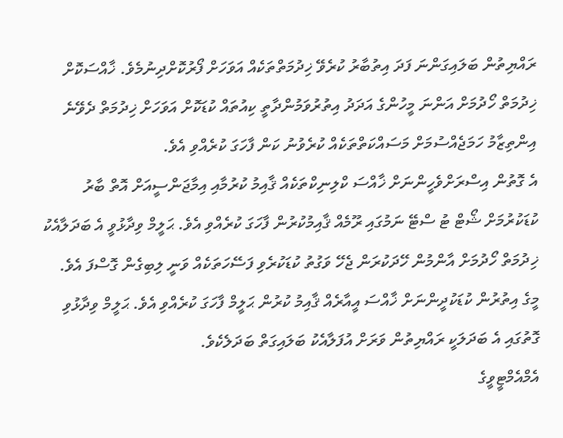ރައްޔިތުން ބަލައިގަންނަ ފަދަ އިތުބާރު ކުރެވޭ ޚިދުމަތްތަކެއް އަވަހަށް ފޯރުކޮށްދިނުމެވެ. ޚާއްސަކޮށް ޚިދުމަތް ހޯދުމަށް އަންނަ މީހުންގެ އަދަދު އިތުރުވަމުންދާތީ ކިއުތައް ކުޑަކޮށް އަވަހަށް ޚިދުމަތް ދެވޭނެ އިންތިޒާމު ހަމަޖެއްސުމަށް މަސައްކަތްތަކެއް ކުރެވުނު ކަން ފާހަގަ ކުރެއްވި އެވެ.
އެ ގޮތުން އިސްރަށްވެހީންނަށް ޚާއްސަ ކްލިނިކްތަކެއް ޤާއިމު ކުރުމާއި އިމާޖަންސީއަށް އޮތް ބާރު ކުޑަކުރުމަށް ޝޯޓް ޓު ސްޓޭ ނަމުގައި ރޫމެއް ޤާއިމުކުރުން ފާހަގަ ކުރެއްވި އެވެ. ޙަލީމް ވިދާޅުވީ އެ ބަދަލާއެކު ޚިދުމަތް ހޯދުމަށް އާންމުން ހޭދަކުރަން ޖެހޭ ވަގުތު ކުޑަކުރެވި ފަސޭހަތަކެއް ވަނީ ލިބިގެން ގޮސްފަ އެވެ.
މީގެ އިތުރުން ކުޑަކުދީންނަށް ޚާއްސަ އީއާރެއް ޤާއިމު ކުރުން ޙަލީމް ފާހަގަ ކުރެއްވި އެވެ. ޙަލީމް ވިދާޅުވި ގޮތުގައި އެ ބަދަލަކީ ރައްޔިތުން ވަރަށް އުފަލާއެކު ބަލައިގަތް ބަދަލެކެވެ.
އެމްއެމްޓީވީގެ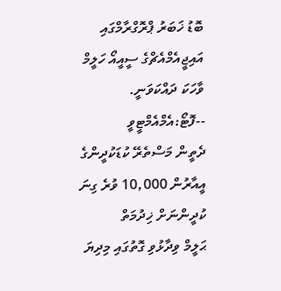ބޮޑު ޚަބަރު ޕްރޮގްރާމްގައި އައިޖީއެމްއެޗްގެ ސީއީއޯ ހަލީމް ވާހަކަ ދައްކަވަނީ. --ފޮޓޯ:އެމްއެމްޓީވީ
ދެތީން މަސްތެރޭ ކުޑަކުދީންގެ އީއާރުން 10,000 ވުރެ ގިނަ ކުދީންނަށް ޚިދުމަތް
ޙަލީމް ވިދާޅުވި ގޮތުގައި މިދިޔަ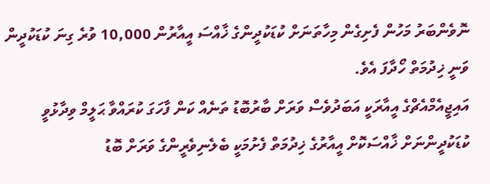ނޮވެންބަރު މަހުން ފެށިގެން މިހާތަނަށް ކުޑަކުދީންގެ ޚާއްސަ އީއާރުން 10,000 ވުރެ ގިނަ ކުޑަކުދީން ވަނީ ޚިދުމަތް ހޯދާފަ އެވެ.
އައިޖީއެމްއެޗްގެ އީއާރަކީ އަބަދުވެސް ވަރަށް ބާރުބޮޑު ތަނެއް ކަން ފާހަގަ ކުރައްވާ ޙަލީމް ވިދާޅުވީ ކުޑަކުދީންނަށް ޚާއްސަކޮށް އީއާރުގެ ޚިދުމަތް ފެށުމަކީ ބެލެނިވެރީންގެ ވަރަށް ބޮޑު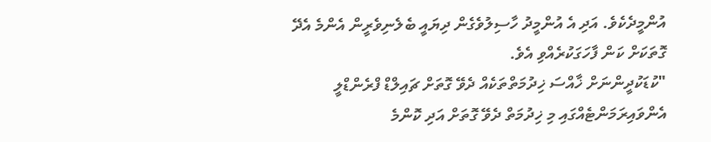އުންމީދެކެވެ. އަދި އެ އުންމީދު ހާސިލުވެގެން ދިޔައީ ބެލެނިވެރީން އެންމެ އެދޭ ގޮތަކަށް ކަން ފާހަގަކުރެއްވި އެވެ.
"ކުޑަކުދީންނަށް ޚާއްސަ ޚިދުމަތްތަކެއް ދެވޭ ގޮތަށް ޗައިލްޑް ފްރެންޑްލީ އެންވައިރަމަންޓެއްގައި މި ޚިދުމަތް ދެވޭ ގޮތަށް އަދި ކޮންމެ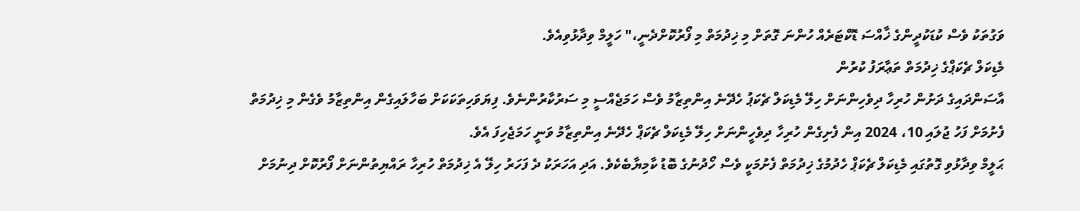ވަގުތަކު ވެސް ކުޑަކުދީންގެ ޚާއްސަ ޑޮކްޓަރެއް ހުންނަ ގޮތަށް މި ޚިދުމަތް މި ފޯރުކޮށްދެނީ،" ހަލީމް ވިދާޅުވިއެވެ.
މެޑިކަލް ޗެކަޕްގެ ޚިދުމަތް ތަޢާރަފު ކުރުން
އާސަންދައިގެ ދަށުން ހުރިހާ ދިވެހިންނަށް ހިލޭ މެޑިކަލް ޗެކަޕު ހެދޭނެ އިންތިޒާމު ވެސް ހަމަޖެއްސީ މި ސަރުކާރުންނެވެ. ފިޔަވަހިތަކަކަށް ބަހާލައިގެން އިންތިޒާމު ވެގެން މި ޚިދުމަތް ފެށުމަށް ފަހު ޖުލައި 10، 2024 އިން ފެށިގެން ހުރިހާ ދިވެހީންނަށް ހިލޭ މެޑިކަލް ޗެކަޕް ހެދޭނެ އިންތިޒާމު ވަނީ ހަމަޖެހިފަ އެވެ.
ޙަލީމް ވިދާޅުވި ގޮތުގައި މެޑިކަލް ޗެކަޕް ހެދުމުގެ ޚިދުމަތް ފެށުމަކީ ވެސް ހޯދުނުގެ ބޮޑު ކާމިޔާބެކެވެ. އަދި އަހަރަކު ދެ ފަހަރު ހިލޭ އެ ޚިދުމަތް ހުރިހާ ރައްޔިތުންނަށް ފޯރުކޮށް ދިނުމަށް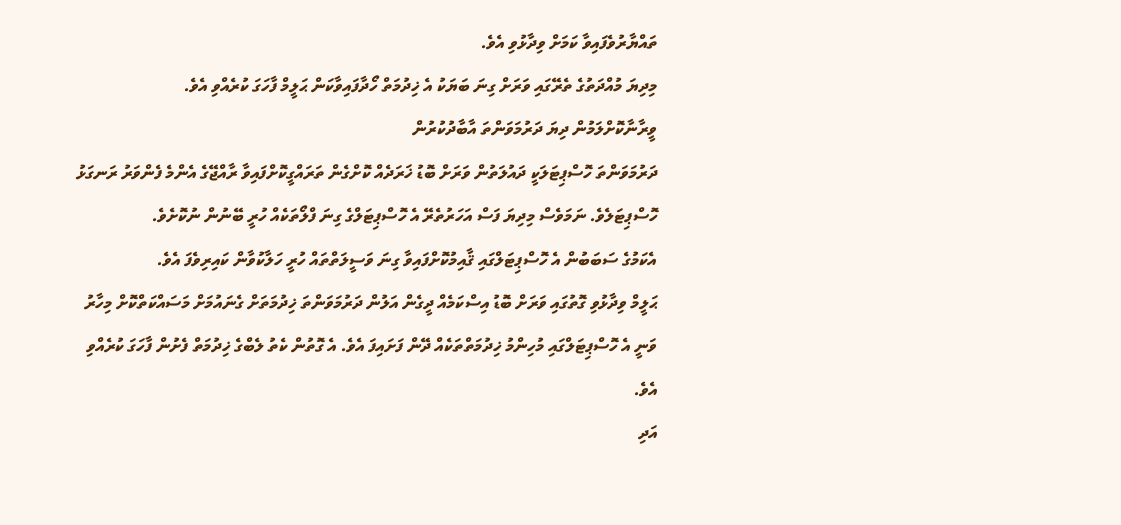ތައްޔާރުވެފައިވާ ކަމަށް ވިދާޅުވި އެވެ.
މިދިޔަ މުއްދަތުގެ ތެރޭގައި ވަރަށް ގިނަ ބަޔަކު އެ ޚިދުމަތް ހޯދާފައިވާކަން ޙަލީމް ފާހަގަ ކުރެއްވި އެވެ.
ވީރާނާކޮށްލަމުން ދިޔަ ދަރުމަވަންތަ އާބާދުކުރުން
ދަރުމަވަންތަ ހޮސްޕިޓަލަކީ ދައުލަތުން ވަރަށް ބޮޑު ޚަރަދެއް ކޮށްގެން ތަރައްގީކޮށްފައިވާ ރާއްޖޭގެ އެންމެ ފެންވަރު ރަނގަޅު ހޮސްޕިޓަލެވެ. ނަމަވެސް މިދިޔަ ފަސް އަހަރުތެރޭ އެ ހޮސްޕިޓަލްގެ ގިނަ ފްލޯތަކެއް ހުރީ ބޭނުން ނުކޮށެވެ.
އެކަމުގެ ސަބަބުން އެ ހޮސްޕިޓަލްގައި ޤާއިމުކޮށްފައިވާ ގިނަ ވަސީލަތްތައް ހުރީ ހަލާކުވާން ކައިރިވެފަ އެވެ.
ޙަލީމް ވިދާޅުވި ގޮތުގައި ވަރަށް ބޮޑު އިސްކަމެއް ދީގެން އަލުން ދަރުމަވަންތަ ޚިދުމަތަށް ގެނައުމަށް މަސައްކަތްކޮށް މިހާރު ވަނީ އެ ހޮސްޕިޓަލްގައި މުހިންމު ޚިދުމަތްތަކެއް ދޭން ފަށައިފަ އެވެ. އެ ގޮތުން ކެތު ލެބްގެ ޚިދުމަތް ފެށުން ފާހަގަ ކުރެއްވި އެވެ.
އަދި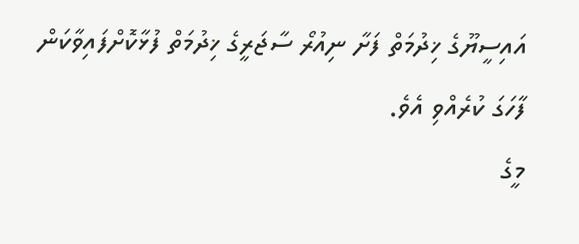އައިސީޔޫގެ ޚިދުމަތް ފަށާ ނިއުރޯ ސާޖަރީގެ ޚިދުމަތް ފުޅާކޮށްފައިވާކަން ފާހަގަ ކުރެއްވި އެވެ.
މީގެ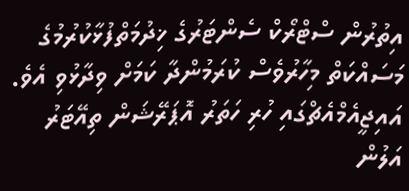އިތުރުން ސްޓްރޯކް ސެންޓަރުގެ ޚިދުމަތްފުޅާކުރުމުގެ މަސައްކަތް މިހާރުވެސް ކުރަމުންދާ ކަމަށް ވިދާޅުވި އެވެ.
އައިޖީއެމްއެޗްގައި ހުރި ހަތަރު އޮޕަރޭޝަން ތިއޭޓަރު އަލުން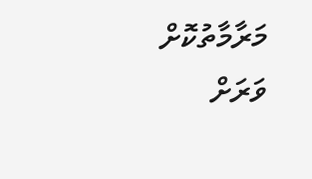މަރާމާތުކޮށް ވަރަށް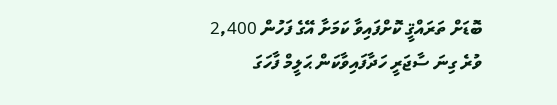ބޮޑަށް ތަރައްޤީ ކޮށްފައިވާ ކަމަށާ އޭގެ ފަހުން 2,400 ވުރެ ގިނަ ސާޖަރީ ހަދާފައިވާކަން ޙަލީމް ފާހަގަ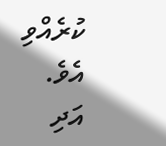ކުރެއްވި އެވެ.
އަދި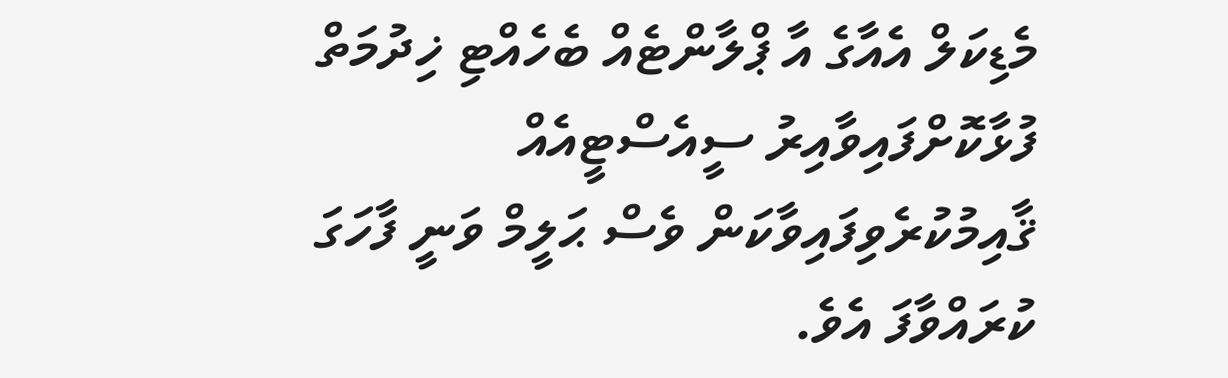މެޑިކަލް އެއާގެ އާ ޕްލާންޓެއް ބެހެއްޓި ޚިދުމަތް ފުޅާކޮށްފައިވާއިރު ސީއެސްޓީއެއް ޤާއިމުކުރެވިފައިވާކަން ވެސް ޙަލީމް ވަނީ ފާހަގަ ކުރައްވާފަ އެވެ.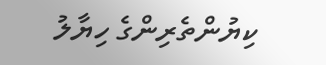ކިޔުންތެރިންގެ ހިޔާލު